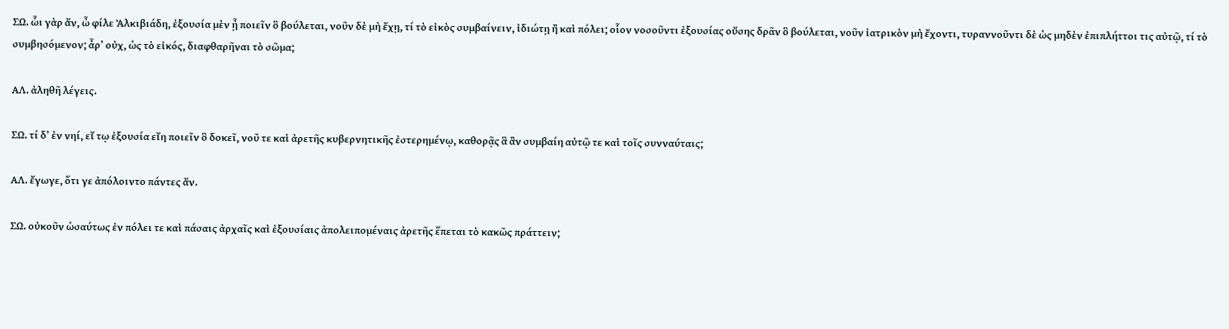ΣΩ. ὧι γὰρ ἄν, ὦ φίλε Ἀλκιβιάδη, ἐξουσία μὲν ᾖ ποιεῖν ὃ βούλεται, νοῦν δὲ μὴ ἔχῃ, τί τὸ εἰκὸς συμβαίνειν, ἰδιώτῃ ἢ καὶ πόλει; οἷον νοσοῦντι ἐξουσίας οὔσης δρᾶν ὃ βούλεται, νοῦν ἰατρικὸν μὴ ἔχοντι, τυραννοῦντι δὲ ὡς μηδὲν ἐπιπλήττοι τις αὐτῷ, τί τὸ συμβησόμενον; ἆρʼ οὐχ, ὡς τὸ εἰκός, διαφθαρῆναι τὸ σῶμα;

ΑΛ. ἀληθῆ λέγεις.

ΣΩ. τί δʼ ἐν νηί, εἴ τῳ ἐξουσία εἴη ποιεῖν ὃ δοκεῖ, νοῦ τε καὶ ἀρετῆς κυβερνητικῆς ἐστερημένῳ, καθορᾷς ἃ ἂν συμβαίη αὐτῷ τε καὶ τοῖς συνναύταις;

ΑΛ. ἔγωγε, ὅτι γε ἀπόλοιντο πάντες ἄν.

ΣΩ. οὐκοῦν ὡσαύτως ἐν πόλει τε καὶ πάσαις ἀρχαῖς καὶ ἐξουσίαις ἀπολειπομέναις ἀρετῆς ἕπεται τὸ κακῶς πράττειν;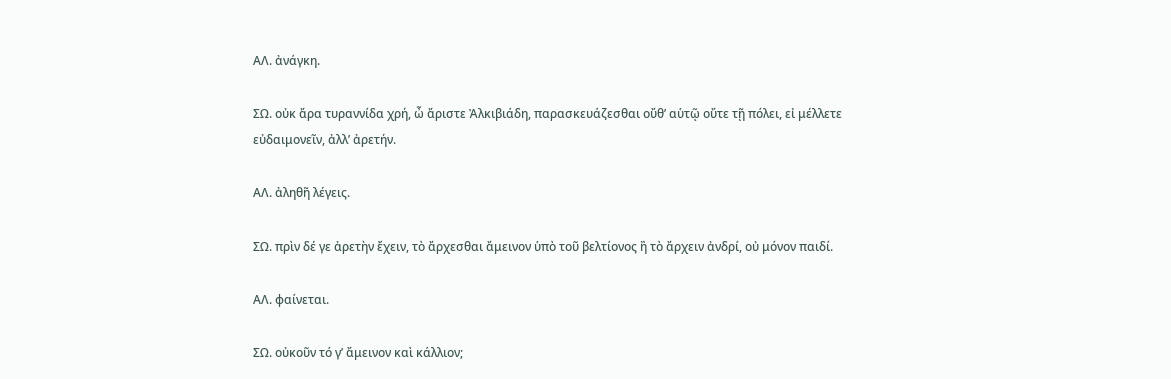ΑΛ. ἀνάγκη.

ΣΩ. οὐκ ἄρα τυραννίδα χρή, ὦ ἄριστε Ἀλκιβιάδη, παρασκευάζεσθαι οὔθʼ αὑτῷ οὔτε τῇ πόλει, εἰ μέλλετε εὐδαιμονεῖν, ἀλλʼ ἀρετήν.

ΑΛ. ἀληθῆ λέγεις.

ΣΩ. πρὶν δέ γε ἀρετὴν ἔχειν, τὸ ἄρχεσθαι ἄμεινον ὑπὸ τοῦ βελτίονος ἢ τὸ ἄρχειν ἀνδρί, οὐ μόνον παιδί.

ΑΛ. φαίνεται.

ΣΩ. οὐκοῦν τό γʼ ἄμεινον καὶ κάλλιον;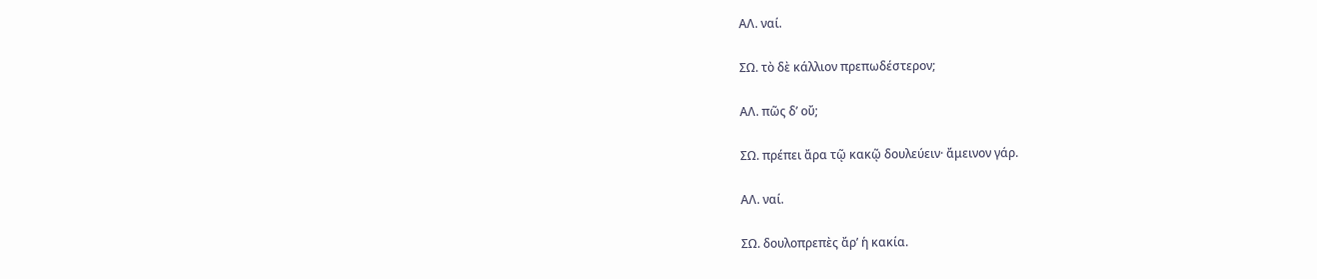ΑΛ. ναί.

ΣΩ. τὸ δὲ κάλλιον πρεπωδέστερον;

ΑΛ. πῶς δʼ οὔ;

ΣΩ. πρέπει ἄρα τῷ κακῷ δουλεύειν· ἄμεινον γάρ.

ΑΛ. ναί.

ΣΩ. δουλοπρεπὲς ἄρʼ ἡ κακία.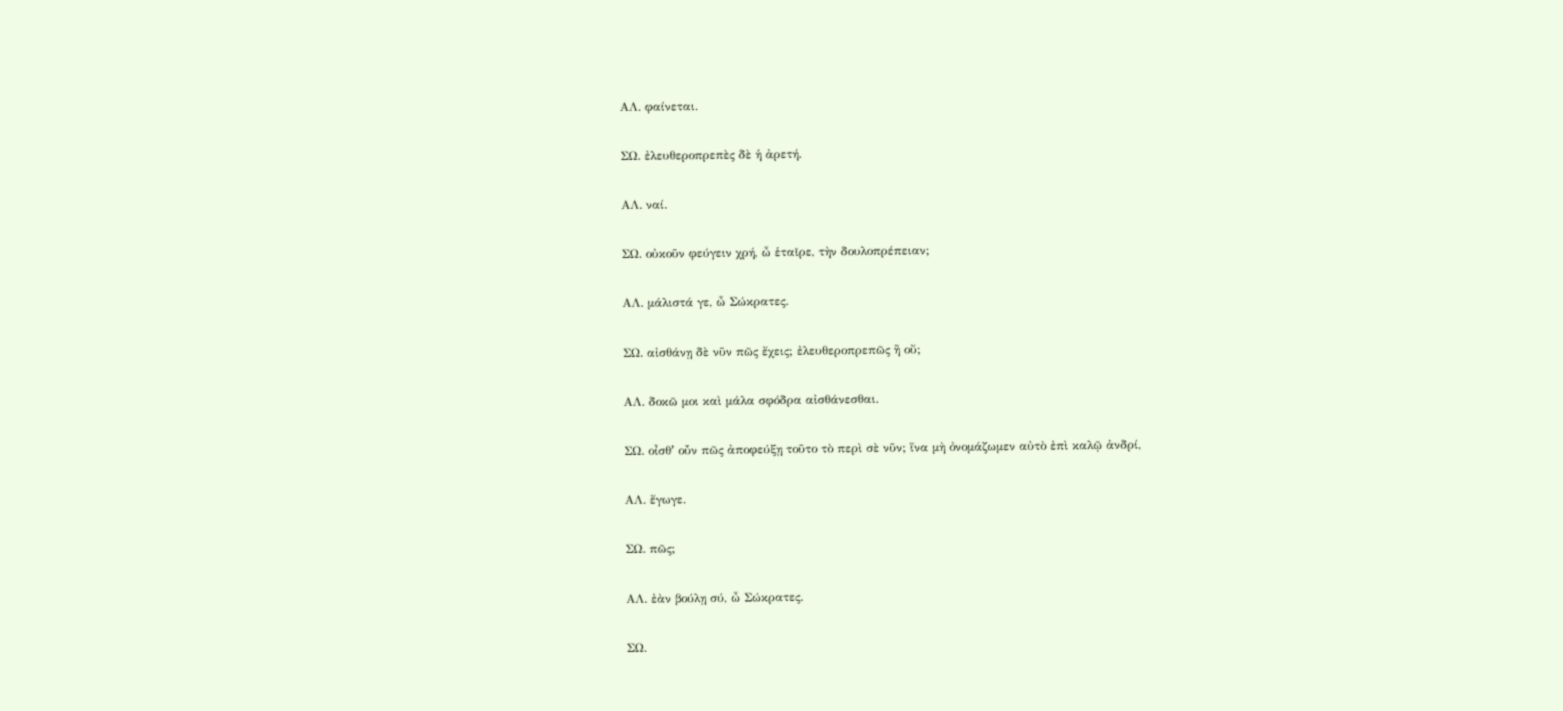ΑΛ. φαίνεται.

ΣΩ. ἐλευθεροπρεπὲς δὲ ἡ ἀρετή.

ΑΛ. ναί.

ΣΩ. οὐκοῦν φεύγειν χρή, ὦ ἑταῖρε, τὴν δουλοπρέπειαν;

ΑΛ. μάλιστά γε, ὦ Σώκρατες.

ΣΩ. αἰσθάνῃ δὲ νῦν πῶς ἔχεις; ἐλευθεροπρεπῶς ἢ οὔ;

ΑΛ. δοκῶ μοι καὶ μάλα σφόδρα αἰσθάνεσθαι.

ΣΩ. οἶσθʼ οὖν πῶς ἀποφεύξῃ τοῦτο τὸ περὶ σὲ νῦν; ἵνα μὴ ὀνομάζωμεν αὐτὸ ἐπὶ καλῷ ἀνδρί,

ΑΛ. ἔγωγε.

ΣΩ. πῶς;

ΑΛ. ἐὰν βούλῃ σύ, ὦ Σώκρατες.

ΣΩ.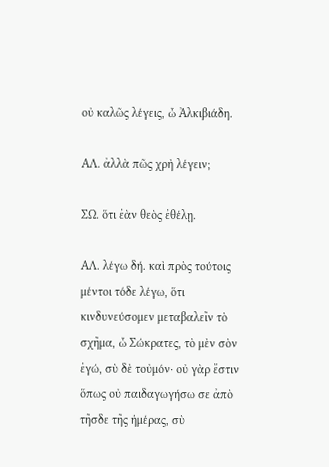οὐ καλῶς λέγεις, ὦ Ἀλκιβιάδη.

ΑΛ. ἀλλὰ πῶς χρὴ λέγειν;

ΣΩ. ὅτι ἐὰν θεὸς ἐθέλῃ.

ΑΛ. λέγω δή. καὶ πρὸς τούτοις μέντοι τόδε λέγω, ὅτι κινδυνεύσομεν μεταβαλεῖν τὸ σχῆμα, ὦ Σώκρατες, τὸ μὲν σὸν ἐγώ, σὺ δὲ τοὐμόν· οὐ γὰρ ἔστιν ὅπως οὐ παιδαγωγήσω σε ἀπὸ τῆσδε τῆς ἡμέρας, σὺ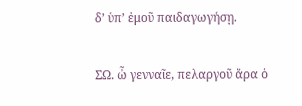δʼ ὑπʼ ἐμοῦ παιδαγωγήσῃ.

ΣΩ. ὦ γενναῖε, πελαργοῦ ἄρα ὁ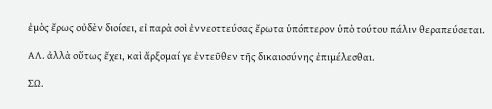ἐμὸς ἔρως οὐδὲν διοίσει, εἰ παρὰ σοὶ ἐννεοττεύσας ἔρωτα ὑπόπτερον ὑπὸ τούτου πάλιν θεραπεύσεται.

ΑΛ. ἀλλὰ οὕτως ἔχει, καὶ ἄρξομαί γε ἐντεῦθεν τῆς δικαιοσύνης ἐπιμέλεσθαι.

ΣΩ.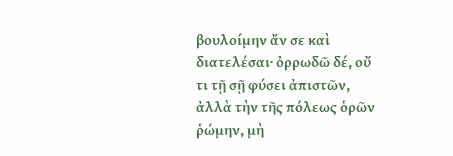βουλοίμην ἄν σε καὶ διατελέσαι· ὀρρωδῶ δέ, οὔ τι τῇ σῇ φύσει ἀπιστῶν, ἀλλὰ τὴν τῆς πόλεως ὁρῶν ῥώμην, μὴ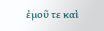ἐμοῦ τε καὶ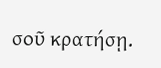σοῦ κρατήσῃ.